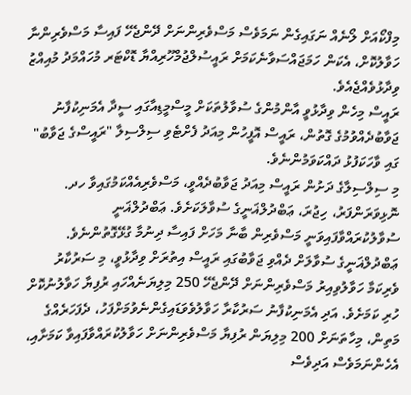މިފްކޯއަށް ލޯނެއް ނަގައިގެން ނަމަވެސް މަސްވެރިންނަށް ދޭންޖެހޭ ފައިސާ މަސްވެރިންނާ ހަވާލުކޮށް، އެކަން ހަމަޖައްސަވާނެކަމަށް ރައީސުލްޖުމްހޫރިއްޔާ ޑޮކްޓަރ މުހައްމަދު މުއިއްޒު ވިދާޅުވެއްޖެއެވެ.
ރައީސް މިހެން ވިދާޅުވީ އާންމުންގެ ސުވާލުތަކަށް މީސްމީޑިއާގައި ސީދާ އެމަނިކުފާނު ޖަވާބުދެއްވުމުގެ ގޮތުން، ރައީސް އޮފީހުން މިއަދު ފެށްޓެވި ސިލްސިލާ "ރައީސްގެ ޖަވާބު" ގައި ވާހަކަފުޅު ދައްކަވަމުންނެވެ.
މި ސިލްސިލާގެ ދަށުން ރައީސް މިއަދު ޖަވާބުދެއްވީ، މަސްވެރިއެއްކަމުގައިވާ ހދ. ނޮޅިވަރަންފަރު، ހިޖުރަ، ޢަބްދުލްޣަނީގެ ސުވާލަކަށެވެ. ޢަބްދުލްޣަނީ ސުވާލުކުރައްވާފައިވަނީ މަސްވެރިން ބާނާ މަހަށް ފައިސާ ދިނުމާ ގުޅޭގޮތުންނެވެ.
ޢަބްދުލްޣަނީގެ ސުވާލަށް ދެއްވި ޖަވާބުގައި ރައީސް އިތުރަށް ވިދާޅުވީ، މި ސަރުކާރު ވެރިކަމާ ހަވާލުވިއިރު މަސްވެރިންނަށް ދޭންޖެހޭ 250 މިލިޔަނެއްހައި ރުފިޔާ ހަވާލުނުކޮށް ހުރި ކަމަށެވެ. އަދި އެމަނިކުފާނު ސަރުކާރާ ހަވާލުވެވަޑައިގެންނެވުމަށްފަހު، ދެފަހަރެއްގެ މަތިން، މިހާތަނަށް 200 މިލިޔަން ރުފިޔާ މަސްވެރިންނަށް ހަވާލުކުރައްވާފައިވާ ކަމަށާއި، އެހެންނަމަވެސް އަދިވެސް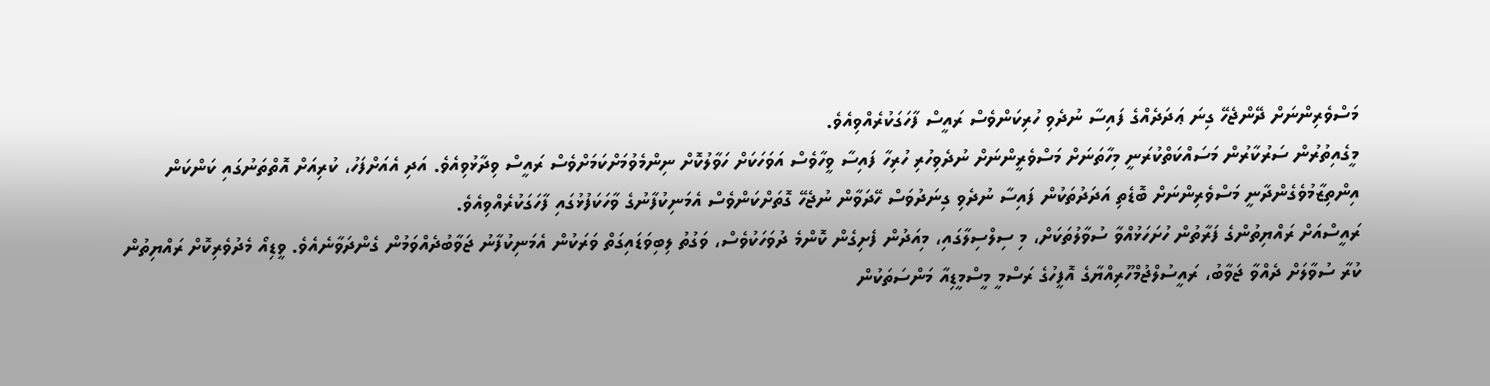މަސްވެރިންނަށް ދޭންޖެހޭ ގިނަ ޢަދަދެއްގެ ފައިސާ ނުދެވި ހުރިކަންވެސް ރައީސް ފާހަގަކުރެއްވިއެވެ.
މީގެއިތުރުން ސަރުކާރުން މަސައްކަތްކުރަނީ މިހާތަނަށް މަސްވެރީންނަށް ނުދެވިހުރި ހުރިހާ ފައިސާ ވީހާވެސް އަވަހަކަށް ހަވާލުކޮށް ނިންމެވުމަށްކަމަށްވެސް ރައީސް ވިދާޅުވިއެވެ. އަދި އެއަށްފަހު، ކުރިއަށް އޮތްތަނުގައި ކަންކަން އިންތިޒާމުވެގެންދާނީ މަސްވެރިންނަށް ބޮޑެތި އަދަދުތަކުން ފައިސާ ނުދެވި ގިނަދުވަސް ހޭދަވާން ނުޖެހޭ ގޮތަށްކަންވެސް އެމަނިކުފާނުގެ ވާހަކަފުޅުގައި ފާހަގަކުރެއްވިއެވެ.
ރައީސްއަށް ރައްޔިތުންގެ ފަރާތުން ހުށަހަޅުއްވާ ސުވާލުތަކަށް، މި ސިލްސިލާގައި، މިއަދުން ފެށިގެން ކޮންމެ ދުވަހަކުވެސް، ވަގުތު ލިބިވަޑައިގަތް ވަރަކުން އެމަނިކުފާނު ޖަވާބުދެއްވަމުން ގެންދަވާނެއެވެ. ވީޑިއޯ މެދުވެރިކޮށް ރައްޔިތުން ކުރާ ސުވާލަށް ދެއްވާ ޖަވާބު، ރައީސުލްޖުމްހޫރިއްޔާގެ އޮފީހުގެ ރަސްމީ މީސްމީޑިއާ މަންސަތަކުން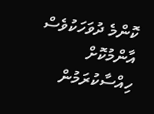ކޮންމެ ދުވަހަކުވެސް އާންމުކޮށް ހިއްސާކުރަމުން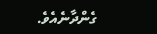ގެންދާނެއެވެ.